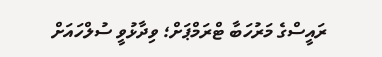ރައީސްގެ މަރުހަބާ ޓްރަމްޕަށް؛ ވިދާޅުވީ ސުލްހައަށް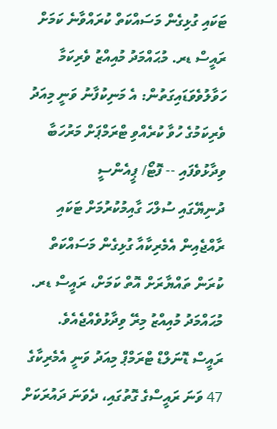ޓަކައި ގުޅިގެން މަސައްކަތް ކުރައްވާނެ ކަމަށް
ރައީސް ޑރ. މުޙައްމަދު މުއިއްޒު ވެރިކަމާ ހަވާލުވެވަޑައިގަތުން: އެ މަނިކުފާނު ވަނީ މިއަދު ވެރިކަމުގެ ހުވާ ކުރެއްވި ޓްރަމްޕަށް މަރުހަބާ ވިދާޅުވެފައި -- ފޮޓޯ/ ޕީއެންސީ
ދުނިޔޭގައި ސުލްހަ ގާއިމުކުރުމަށް ޓަކައި ރާއްޖެއިން އެމެރިކާއާ ގުޅިގެން މަސައްކަތް ކުރަން ތައްޔާރަށް އޮތް ކަމަށް، ރައީސް ޑރ. މުޙައްމަދު މުއިއްޒު މިރޭ ވިދާޅުވެއްޖެއެވެ.
ރައީސް ޑޮނަލްޑް ޓްރަމްޕް މިއަދު ވަނީ އެމެރިކާގެ 47 ވަނަ ރައީސްގެ ގޮތުގައި، ދެވަނަ ދައުރަކަށް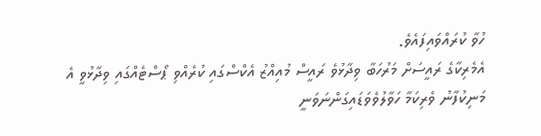ހުވާ ކުރައްވައިފައެވެ.
އެމެރިކާގެ ރައީސަށް މަރުހަބާ ވިދާޅުވެ ރައީސް މުއިއްޒު އެކްސްގައި ކުރެއްވި ޕޯސްޓެއްގައި ވިދާޅުވީ އެ މަނިކުފާނު ވެރިކަމާ ހަވާލުވެވަޑައިގަންނަވަނީ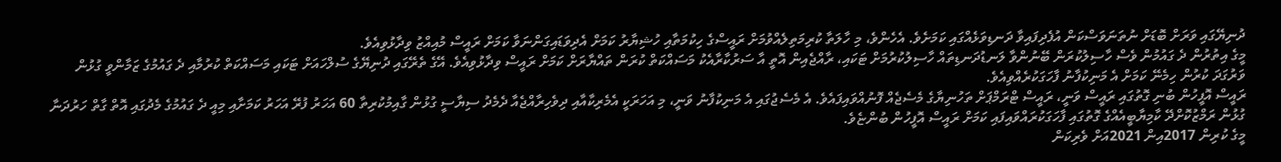ދުނިޔޭގައި ވަރަށް ބޮޑަށް ނުތަނަވަސްކަން އުފެދިފައިވާ ދަނޑިވަޅެއްގައި ކަމަށެވެ. އެހެންވެ، މި ހާލަތާ ކުރިމަތިލެއްވުމަށް ރައީސްގެ ހިކުމަތާއި ހުޝިޔާރު ކަމަށް އެދިވަޑައިގަންނަވާ ކަމަށް ރައީސް މުއިއްޒު ވިދާޅުވިއެވެ.
މީގެ އިތުރުން ދެ ގައުމުން ވެސް ހާސިލުކުރަން ބޭނުންވާ ލަނޑުދަނޑިތައް ހާސިލުކުރުމަށް ޓަކައި، ރާއްޖެއިން އޮތީ އާ ސަރުކާރާއެކު މަސައްކަތް ކުރަން ތައްޔާރަށް ކަމަށް ރައީސް ވިދާޅުވިއެވެ. އޭގެ ތެރޭގައި ދުނިޔޭގެ ސުލްހައަށް ޓަކައި މަސައްކަތް ކުރުމާއި ދެ ގައުމުގެ ޒަމާންވީ ގުޅުން ވަރުގަދަ ކުރުން ހިމެނޭ ކަމަށް އެ މަނިކުފާނު ފާހަގަކުރެއްވިއެވެ.
ރައީސް އޮފީހުން ބުނި ގޮތުގައި ރައީސް ވަނީ، ރައީސް ޓްރަމްޕަށް ތަހުނިޔާގެ މެސެޖެއް ފޮނުއްވައިފައެވެ. އެ މެސެޖުގައި އެ މަނިކުފާނު ވަނީ، މި އަހަރަކީ އެމެރިކާއާއި ދިވެހިރާއްޖެއާ ދެމެދު ސިޔާސީ ގުޅުން ގާއިމުކުރިތާ 60 އަހަރު ފުރޭ އަހަރު ކަމަށާއި މިއީ ދެ ގައުމުގެ މެދުގައި އޮތް ގާތް ހަރުދަނާ ގުޅުން ރަމްޒުކޮށްދޭ ކާމިޔާބީއެއްގެ ގޮތުގައި ފާހަގަކުރައްވައިފައި ކަމަށް ރައީސް އޮފީހުން ބުންޏެވެ.
މީގެ ކުރިން 2017އިން 2021އަށް ވެރިކަން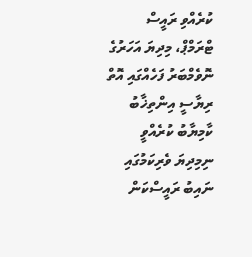ކުރެއްވި ރައީސް ޓްރަމްޕް، މިދިޔަ އަހަރުގެ ނޮވެމްބަރު ފަހެއްގައި އޮތް ރިޔާސީ އިންތިޚާބު ކާމިޔާބު ކުރެއްވީ ނިމިދިޔަ ވެރިކަމުގައި ނައިބު ރައީސްކަން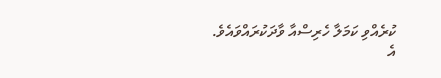ކުރެއްވި ކަމަލާ ހެރިސްއާ ވާދަކުރައްވައެވެ.
އެ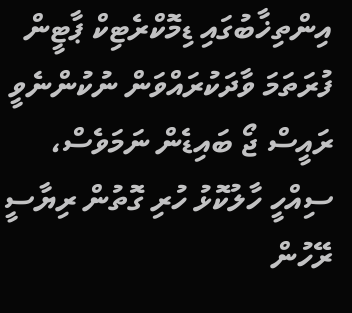އިންތިޚާބުގައި ޑިމޮކްރެޓިކް ޕާޓީން ފުރަތަމަ ވާދަކުރައްވަން ނުކުންނެވީ ރައީސް ޖޯ ބައިޑެން ނަމަވެސް، ސިއްހީ ހާލުކޮޅު ހުރި ގޮތުން ރިޔާސީ ރޭހުން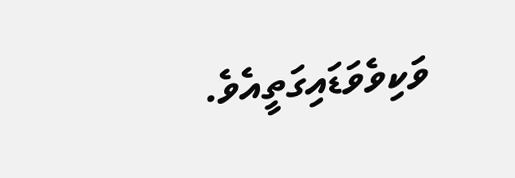ވަކިވެވަޑައިގަތީއެވެ.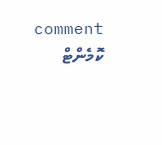comment ކޮމެންޓް